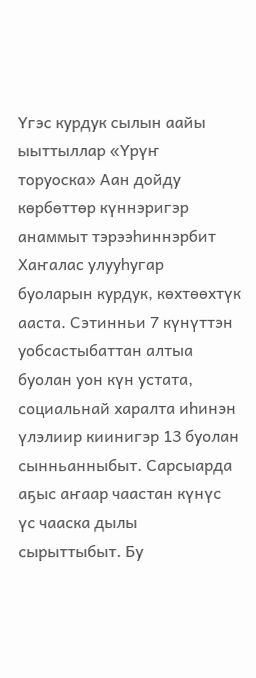Үгэс курдук сылын аайы ыыттыллар «Үрүҥ торуоска» Аан дойду көрбөттөр күннэригэр анаммыт тэрээһиннэрбит Хаҥалас улууһугар буоларын курдук, көхтөөхтүк ааста. Сэтинньи 7 күнүттэн уобсастыбаттан алтыа буолан уон күн устата, социальнай харалта иһинэн үлэлиир киинигэр 13 буолан сынньанныбыт. Сарсыарда аҕыс аҥаар чаастан күнүс үс чааска дылы сырыттыбыт. Бу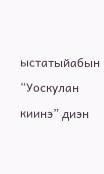ыстатыйабын “Уоскулан киинэ” диэн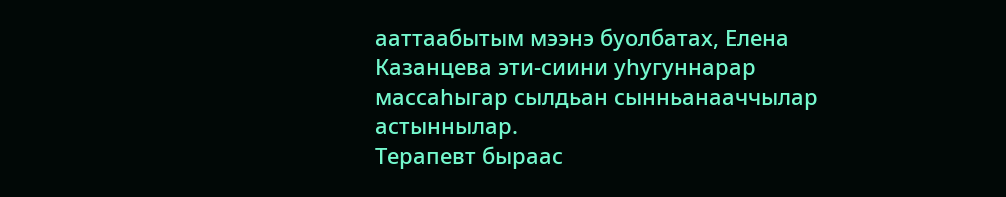ааттаабытым мээнэ буолбатах, Елена Казанцева эти-сиини уһугуннарар массаһыгар сылдьан сынньанааччылар астыннылар.
Терапевт быраас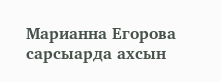Марианна Егорова сарсыарда ахсын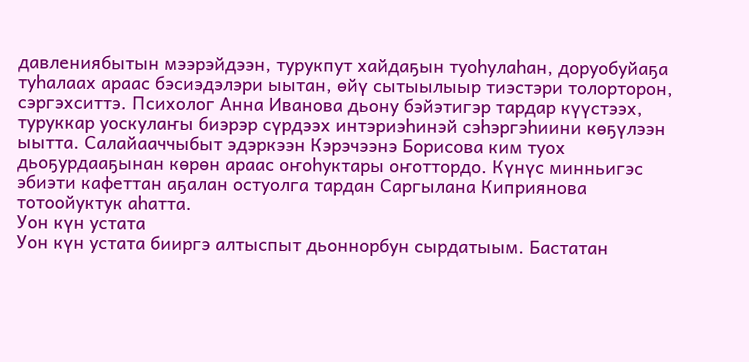давлениябытын мээрэйдээн, турукпут хайдаҕын туоһулаһан, доруобуйаҕа туһалаах араас бэсиэдэлэри ыытан, өйү сытыылыыр тиэстэри толорторон, сэргэхситтэ. Психолог Анна Иванова дьону бэйэтигэр тардар күүстээх, туруккар уоскулаҥы биэрэр сүрдээх интэриэһинэй сэһэргэһиини көҕүлээн ыытта. Салайааччыбыт эдэркээн Кэрэчээнэ Борисова ким туох дьоҕурдааҕынан көрөн араас оҥоһуктары оҥоттордо. Күнүс минньигэс эбиэти кафеттан аҕалан остуолга тардан Саргылана Киприянова тотоойуктук аһатта.
Уон күн устата
Уон күн устата бииргэ алтыспыт дьоннорбун сырдатыым. Бастатан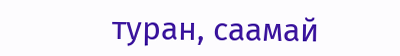туран, саамай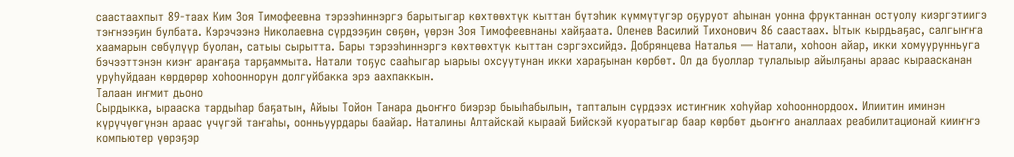саастаахпыт 89-таах Ким Зоя Тимофеевна тэрээһиннэргэ барытыгар көхтөөхтүк кыттан бүтэһик күммүтүгэр оҕуруот аһынан уонна фруктаннан остуолу киэргэтиигэ тэҥнээҕин булбата. Кэрэчээнэ Николаевна сүрдээҕин сөҕөн, үөрэн Зоя Тимофеевнаны хайҕаата. Оленев Василий Тихонович 86 саастаах. Ытык кырдьаҕас, салгыҥҥа хаамарын сөбүлүүр буолан, сатыы сырытта. Бары тэрээһиннэргэ көхтөөхтүк кыттан сэргэхсийдэ. Добрянцева Наталья — Натали, хоһоон айар, икки хомуурунньуга бэчээттэнэн киэҥ араҥаҕа тарҕаммыта. Натали тоҕус сааһыгар ыарыы охсуутунан икки хараҕынан көрбөт. Ол да буоллар тулалыыр айылҕаны араас кыраасканан уруһуйдаан көрдөрөр хоһооннорун долгуйбакка эрэ аахпаккын.
Талаан иҥмит дьоно
Сырдыкка, ырааска тардыһар баҕатын, Айыы Тойон Танара дьоҥҥо биэрэр быыһабылын, тапталын сүрдээх истиҥник хоһуйар хоһооннордоох. Илиитин иминэн күрүчүөгүнэн араас үчүгэй таҥаһы, оонньуурдары баайар. Наталины Алтайскай кыраай Бийскэй куоратыгар баар көрбөт дьоҥҥо аналлаах реабилитационай кииҥҥэ компьютер үөрэҕэр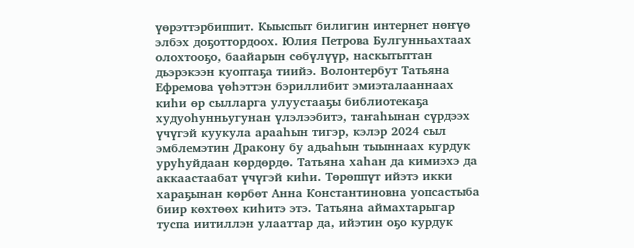үөрэттэрбиппит. Кыыспыт билигин интернет нөҥүө элбэх доҕоттордоох. Юлия Петрова Булгунньахтаах олохтооҕо, баайарын сөбүлүүр, наскытыттан дьэрэкээн куоптаҕа тиийэ. Волонтербут Татьяна Ефремова үөһэттэн бэриллибит эмиэталааннаах киһи өр сылларга улуустааҕы библиотекаҕа худуоһунньугунан үлэлээбитэ, таҥаһынан сүрдээх үчүгэй куукула арааһын тигэр, кэлэр 2024 сыл эмблемэтин Дракону бу адьаһын тыыннаах курдук уруһуйдаан көрдөрдө. Татьяна хаһан да кимиэхэ да аккаастаабат үчүгэй киһи. Төрөппүт ийэтэ икки хараҕынан көрбөт Анна Константиновна уопсастыба биир көхтөөх киһитэ этэ. Татьяна аймахтарыгар туспа иитиллэн улааттар да, ийэтин оҕо курдук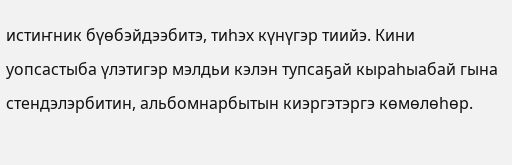истиҥник бүөбэйдээбитэ, тиһэх күнүгэр тиийэ. Кини уопсастыба үлэтигэр мэлдьи кэлэн тупсаҕай кыраһыабай гына стендэлэрбитин, альбомнарбытын киэргэтэргэ көмөлөһөр.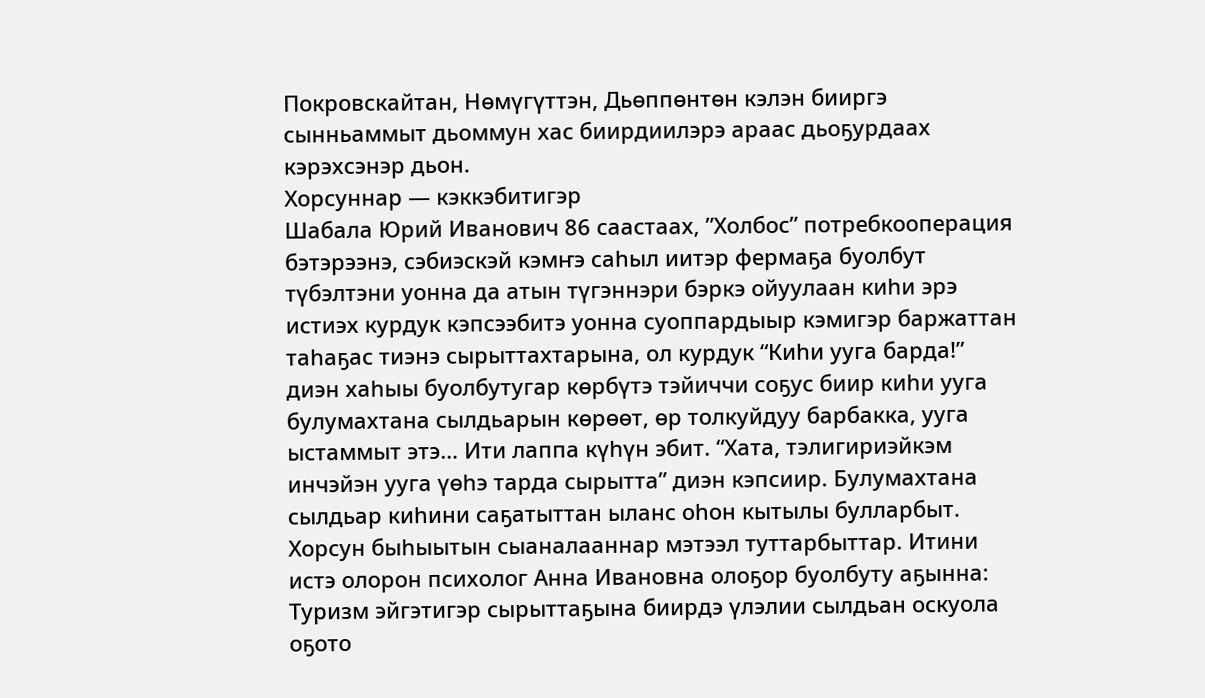Покровскайтан, Нөмүгүттэн, Дьөппөнтөн кэлэн бииргэ сынньаммыт дьоммун хас биирдиилэрэ араас дьоҕурдаах кэрэхсэнэр дьон.
Хорсуннар — кэккэбитигэр
Шабала Юрий Иванович 86 саастаах, ”Холбос” потребкооперация бэтэрээнэ, сэбиэскэй кэмҥэ саһыл иитэр фермаҕа буолбут түбэлтэни уонна да атын түгэннэри бэркэ ойуулаан киһи эрэ истиэх курдук кэпсээбитэ уонна суоппардыыр кэмигэр баржаттан таһаҕас тиэнэ сырыттахтарына, ол курдук “Киһи ууга барда!” диэн хаһыы буолбутугар көрбүтэ тэйиччи соҕус биир киһи ууга булумахтана сылдьарын көрөөт, өр толкуйдуу барбакка, ууга ыстаммыт этэ… Ити лаппа күһүн эбит. “Хата, тэлигириэйкэм инчэйэн ууга үөһэ тарда сырытта” диэн кэпсиир. Булумахтана сылдьар киһини саҕатыттан ыланс оһон кытылы булларбыт. Хорсун быһыытын сыаналааннар мэтээл туттарбыттар. Итини истэ олорон психолог Анна Ивановна олоҕор буолбуту аҕынна: Туризм эйгэтигэр сырыттаҕына биирдэ үлэлии сылдьан оскуола оҕото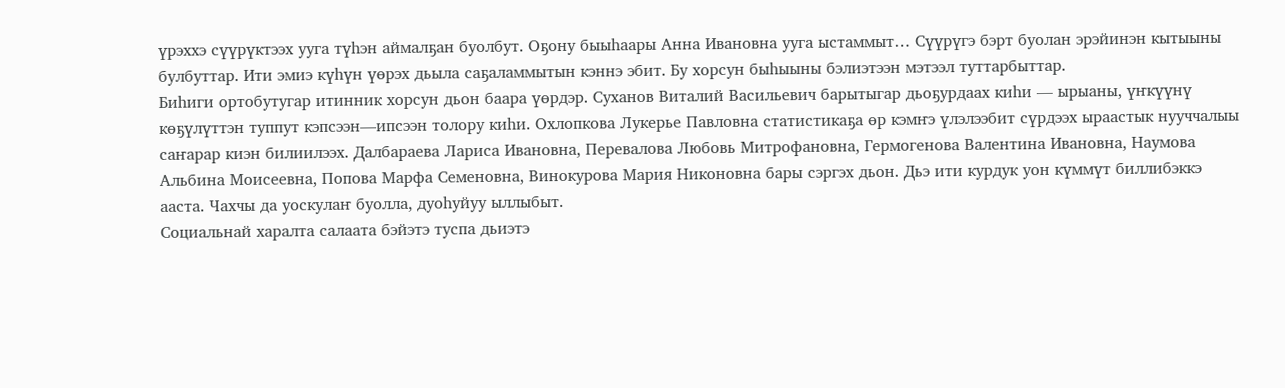үрэххэ сүүрүктээх ууга түһэн аймалҕан буолбут. Оҕону быыһаары Анна Ивановна ууга ыстаммыт… Сүүрүгэ бэрт буолан эрэйинэн кытыыны булбуттар. Ити эмиэ күһүн үөрэх дьыла саҕаламмытын кэннэ эбит. Бу хорсун быһыыны бэлиэтээн мэтээл туттарбыттар.
Биһиги ортобутугар итинник хорсун дьон баара үөрдэр. Суханов Виталий Васильевич барытыгар дьоҕурдаах киһи — ырыаны, үҥкүүнү көҕүлүттэн туппут кэпсээн—ипсээн толору киһи. Охлопкова Лукерье Павловна статистикаҕа өр кэмҥэ үлэлээбит сүрдээх ыраастык нууччалыы саҥарар киэн билиилээх. Далбараева Лариса Ивановна, Перевалова Любовь Митрофановна, Гермогенова Валентина Ивановна, Наумова Альбина Моисеевна, Попова Марфа Семеновна, Винокурова Мария Никоновна бары сэргэх дьон. Дьэ ити курдук уон күммүт биллибэккэ ааста. Чахчы да уоскулаҥ буолла, дуоһуйуу ыллыбыт.
Социальнай харалта салаата бэйэтэ туспа дьиэтэ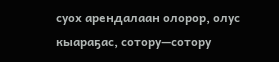суох арендалаан олорор, олус кыараҕас, сотору—сотору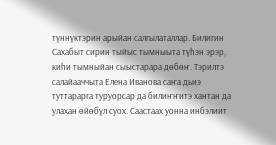түннүктэрин арыйан салгылаталлар. Билигин Сахабыт сирин тыйыс тымныыта түһэн эрэр, киһи тымныйан сыыстарара дөбөҥ. Тэрилтэ салайааччыта Елена Иванова саҥа дьиэ туттарарга туруорсар да билиҥҥитэ хантан да улахан өйөбүл суох. Саастаах уонна инбэлиит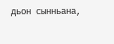дьон сынньана,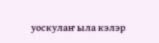уоскулаҥ ыла кэлэр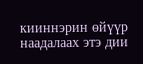кииннэрин өйүүр наадалаах этэ дии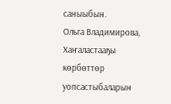саныыбын.
Ольга Владимирова, Хаҥаластааҕы көрбөттөр уопсастыбаларын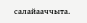салайааччыта.